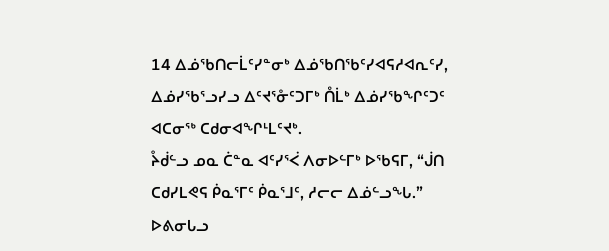14 ᐃᓅᖃᑎᓕᒫᑦᓯᓐᓂᒃ ᐃᓅᖃᑎᖃᑦᓯᐊᕋᓱᐊᕆᑦᓯ, ᐃᓅᓯᖃᕐᓗᓯᓗ ᐃᑦᔪᕐᓁᑦᑐᒥᒃ ᑍᒫᒃ ᐃᓅᓯᖃᖏᑦᑐᑦ ᐊᑕᓂᖅ ᑕᑯᓂᐊᖏᒻᒪᑦᔪᒃ.
ᔧᑰᓪᓗ ᓄᓇ ᑖᓐᓇ ᐊᑦᓯᕐᐹ ᐱᓂᐅᓪᒥᒃ ᐅᖃᕋᒥ, “ᒎᑎ ᑕᑯᓯᒪᕙᕋ ᑮᓇᕐᒥᑦ ᑮᓇᕐᒧᑦ, ᓱᓕᓕ ᐃᓅᓪᓗᖓ.”
ᐅᕕᓂᒐᓗ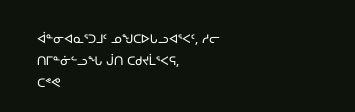ᐋᓐᓂᐊᓇᕐᑐᒧᑦ ᓄᖑᑕᐅᒐᓗᐊᕐᐸᑦ, ᓱᓕ ᑎᒥᓐᓃᓪᓗᖓ ᒎᑎ ᑕᑯᔪᒫᕐᐸᕋ,
ᑕᕝᕙ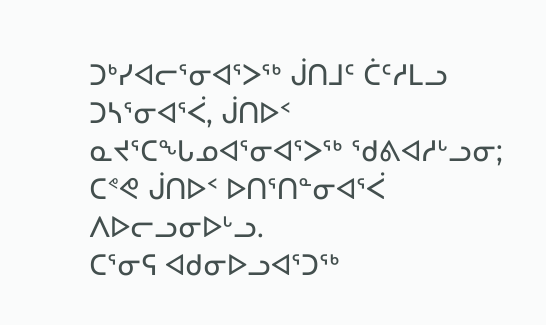ᑐᒃᓯᐊᓕᕐᓂᐊᕐᐳᖅ ᒎᑎᒧᑦ ᑖᑦᓱᒪᓗ ᑐᓴᕐᓂᐊᕐᐹ, ᒎᑎᐅᑉ ᓇᔪᕐᑕᖓᓄᐊᕐᓂᐊᕐᐳᖅ ᖁᕕᐊᓱᒡᓗᓂ; ᑕᕝᕙ ᒎᑎᐅᑉ ᐅᑎᕐᑎᓐᓂᐊᕐᐹ ᐱᐅᓕᓗᓂᐅᒡᓗ.
ᑕᕐᓂᕋ ᐊᑯᓂᐅᓗᐊᕐᑐᖅ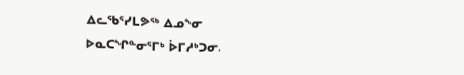ᐃᓚᖃᕐᓯᒪᕗᖅ ᐃᓄᖕᓂ ᐅᓇᑕᖏᓐᓂᕐᒥᒃ ᐆᒥᓱᒃᑐᓂ.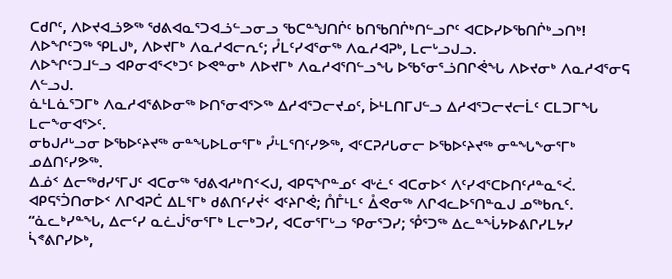ᑕᑯᒋᑦ, ᐱᐅᔪᐊᓘᕗᖅ ᖁᕕᐊᓇᕐᑐᐊᓘᓪᓗᓂᓗ ᖃᑕᓐᖑᑎᒌᑦ ᑲᑎᖃᑎᒌᒃᑎᓪᓗᒋᑦ ᐊᑕᐅᓯᐅᖃᑎᒌᒃᓗᑎᒃ!
ᐱᐅᖏᑦᑐᖅ ᕿᒪᒍᒃ, ᐱᐅᔪᒥᒃ ᐱᓇᓱᐊᓕᕆᑦ; ᓮᒪᑦᓯᐊᕐᓂᖅ ᐱᓇᓱᐊᕈᒃ, ᒪᓕᒡᓗᒍᓗ.
ᐱᐅᖏᑦᑐᒧᓪᓗ ᐊᑭᓂᐊᕐᐸᒃᑐᑦ ᐅᕙᓐᓂᒃ ᐱᐅᔪᒥᒃ ᐱᓇᓱᐊᕐᑎᓪᓗᖓ ᐅᖃᕐᓂᕐᓘᑎᒋᕚᖓ ᐱᐅᔪᓂᒃ ᐱᓇᓱᐊᕐᓂᕋ ᐱᓪᓗᒍ.
ᓈᒻᒪᓈᕐᑐᒥᒃ ᐱᓇᓱᐊᕐᕕᐅᓂᖅ ᐅᑎᕐᓂᐊᕐᐳᖅ ᐃᓱᐊᕐᑐᓕᔪᓄᑦ, ᐆᒻᒪᑎᒥᒍᓪᓗ ᐃᓱᐊᕐᑐᓕᔪᓕᒫᑦ ᑕᒪᑐᒥᖓ ᒪᓕᖕᓂᐊᕐᐳᑦ.
ᓂᑲᒍᓱᒡᓗᓂ ᐅᖃᐅᑦᔨᔪᖅ ᓂᓐᖓᐅᒪᓂᕐᒥᒃ ᓮᒻᒪᕐᑎᑦᓯᕗᖅ, ᐊᑦᑕᕈᓱᒐᓂᓕ ᐅᖃᐅᑦᔨᔪᖅ ᓂᓐᖓᖕᓂᕐᒥᒃ ᓄᐃᑎᑦᓯᕗᖅ.
ᐃᓅᑉ ᐃᓕᖅᑯᓯᕐᒥᒍᑦ ᐊᑕᓂᖅ ᖁᕕᐊᓱᒃᑎᑉᐸᒍ, ᐊᑭᕋᖏᓐᓄᑦ ᐊᒡᓛᑦ ᐊᑕᓂᐅᑉ ᐱᑦᓯᐊᕐᑕᐅᑎᑦᓱᓐᓇᕐᐹ.
ᐊᑭᕋᕐᑑᑎᓂᐅᑉ ᐱᒋᐊᕈᑖ ᐃᒪᕐᒥᒃ ᑯᕕᑎᑦᓯᔫᑉ ᐊᑦᔨᒋᕚ; ᑍᒤᒻᒪᑦ ᐂᕙᓂᖅ ᐱᒋᐊᓚᐅᕐᑎᓐᓇᒍ ᓄᖅᑲᕆᑦ.
“ᓈᓚᒃᓯᓐᖓ, ᐃᓕᑦᓯ ᓇᓛᒎᕐᓂᕐᒥᒃ ᒪᓕᒃᑐᓯ, ᐊᑕᓂᕐᒥᒡᓗ ᕿᓂᕐᑐᓯ; ᕾᕐᑐᖅ ᐃᓚᓐᖔᔭᐅᕕᒋᓯᒪᔭᓯ ᓵᕝᕕᒋᓯᐅᒃ,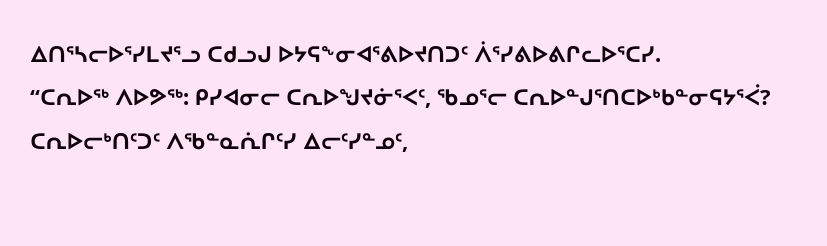ᐃᑎᕐᓴᓕᐅᕐᓯᒪᔪᕐᓗ ᑕᑯᓗᒍ ᐅᔭᕋᖕᓂᐊᕐᕕᐅᔪᑎᑐᑦ ᐲᕐᓯᕕᐅᕕᒋᓚᐅᕐᑕᓯ.
“ᑕᕆᐅᖅ ᐱᐅᕗᖅ: ᑭᓯᐊᓂᓕ ᑕᕆᐅᖑᔪᓃᕐᐸᑦ, ᖃᓄᕐᓕ ᑕᕆᐅᓐᒍᕐᑎᑕᐅᒃᑲᓐᓂᕋᔭᕐᐹ? ᑕᕆᐅᓕᒃᑎᑦᑐᑦ ᐱᖃᓐᓇᕇᒋᑦᓯ ᐃᓕᑦᓯᓐᓄᑦ,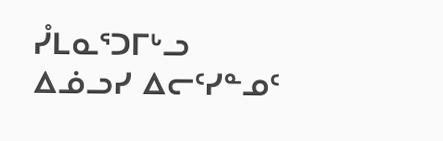ᓮᒪᓇᕐᑐᒥᒡᓗ ᐃᓅᓗᓯ ᐃᓕᑦᓯᓐᓄᑦ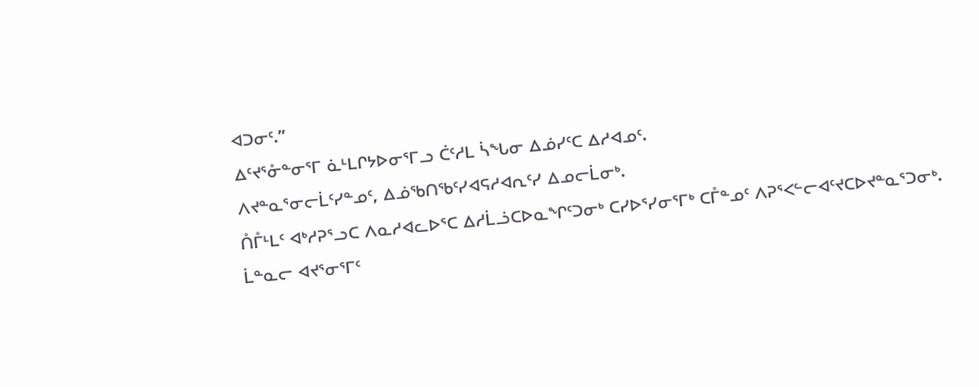ᐊᑐᓂᑦ.”
ᐃᑦᔪᕐᓁᓐᓂᕐᒥ ᓈᒻᒪᒋᔭᐅᓂᕐᒥᓗ ᑖᑦᓱᒪ ᓵᖓᓂ ᐃᓅᓯᑦᑕ ᐃᓱᐊᓄᑦ.
ᐱᔪᓐᓇᕐᓂᓕᒫᑦᓯᓐᓄᑦ, ᐃᓅᖃᑎᖃᑦᓯᐊᕋᓱᐊᕆᑦᓯ ᐃᓄᓕᒫᓂᒃ.
ᑍᒤᒻᒪᑦ ᐊᒃᓱᕈᕐᓗᑕ ᐱᓇᓱᐊᓚᐅᕐᑕ ᐃᓱᒫᓘᑕᐅᓇᖏᑦᑐᓂᒃ ᑕᓯᐅᕐᓯᓂᕐᒥᒃ ᑕᒤᓐᓄᑦ ᐱᕈᕐᐸᓪᓕᐊᑦᔪᑕᐅᔪᓐᓇᕐᑐᓂᒃ.
ᒫᓐᓇᓕ ᐊᔪᕐᓂᕐᒥᑦ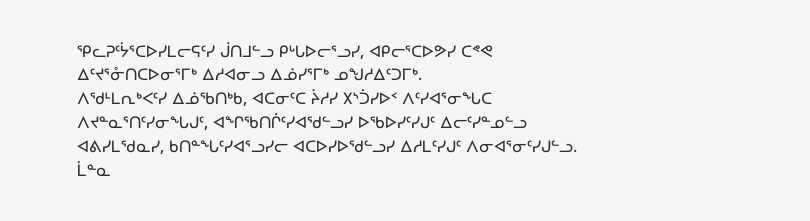ᕿᓚᕈᑦᔮᕐᑕᐅᓯᒪᓕᕋᑦᓯ ᒎᑎᒧᓪᓗ ᑭᒡᒐᐅᓕᕐᓗᓯ, ᐊᑭᓕᕐᑕᐅᕗᓯ ᑕᕝᕙ ᐃᑦᔪᕐᓁᑎᑕᐅᓂᕐᒥᒃ ᐃᓱᐊᓂᓗ ᐃᓅᓯᕐᒥᒃ ᓄᖑᓱᐃᑦᑐᒥᒃ.
ᐱᖁᒻᒪᕆᒃᐸᑦᓯ ᐃᓅᖃᑎᒃᑲ, ᐊᑕᓂᑦᑕ ᔩᓱᓯ ᙭ᔅᑑᓯᐅᑉ ᐱᑦᓯᐊᕐᓂᖓᑕ ᐱᔪᓐᓇᕐᑎᑦᓯᓂᖓᒍᑦ, ᐊᖏᖃᑎᒌᑦᓯᐊᖁᓪᓗᓯ ᐅᖃᐅᓯᑦᓯᒍᑦ ᐃᓕᑦᓯᓐᓄᓪᓗ ᐊᕕᓯᒪᖁᓇᓯ, ᑲᑎᓐᖓᑦᓯᐊᕐᓗᓯᓕ ᐊᑕᐅᓯᐅᖁᓪᓗᓯ ᐃᓱᒪᑦᓯᒍᑦ ᐱᓂᐊᕐᓂᑦᓯᒍᓪᓗ.
ᒫᓐᓇ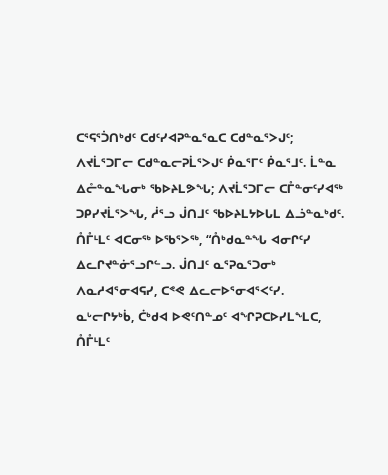ᑕᕐᕋᕐᑑᑎᒃᑯᑦ ᑕᑯᑦᓯᐊᕈᓐᓇᕐᓇᑕ ᑕᑯᓐᓇᕐᐳᒍᑦ; ᐱᔪᒫᕐᑐᒥᓕ ᑕᑯᓐᓇᓕᕈᒫᕐᐳᒍᑦ ᑮᓇᕐᒥᑦ ᑮᓇᕐᒧᑦ. ᒫᓐᓇ ᐃᓔᓐᓇᖓᓂᒃ ᖃᐅᔨᒪᕗᖓ; ᐱᔪᒫᕐᑐᒥᓕ ᑕᒤᓐᓂᑦᓯᐊᖅ ᑐᑭᓯᔪᒫᕐᐳᖓ, ᓲᕐᓗ ᒎᑎᒧᑦ ᖃᐅᔨᒪᔭᐅᒐᒪ ᐃᓘᓐᓇᒃᑯᑦ.
ᑍᒤᒻᒪᑦ ᐊᑕᓂᖅ ᐅᖃᕐᐳᖅ, “ᑍᒃᑯᓇᓐᖓ ᐊᓂᒋᑦᓯ ᐃᓚᒋᔪᓐᓃᕐᓗᒋᓪᓗ. ᒎᑎᒧᑦ ᓇᕐᕈᓇᕐᑐᓂᒃ ᐱᓇᓱᐊᕐᓂᐊᕋᓯ, ᑕᕝᕙ ᐃᓚᓕᐅᕐᓂᐊᕐᐸᑦᓯ.
ᓇᒡᓕᒋᔭᒃᑳ, ᑖᒃᑯᐊ ᐅᕙᑦᑎᓐᓄᑦ ᐊᖏᕈᑕᐅᓯᒪᖕᒪᑕ, ᑍᒤᒻᒪᑦ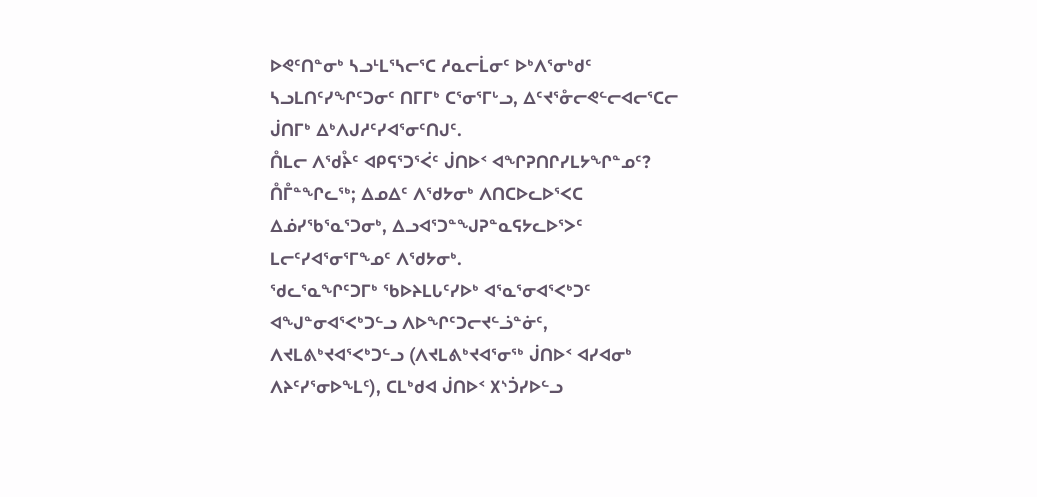ᐅᕙᑦᑎᓐᓂᒃ ᓴᓗᒻᒪᕐᓴᓕᕐᑕ ᓱᓇᓕᒫᓂᑦ ᐅᒃᐱᕐᓂᒃᑯᑦ ᓴᓗᒪᑎᑦᓯᖏᑦᑐᓂᑦ ᑎᒥᒥᒃ ᑕᕐᓂᕐᒥᒡᓗ, ᐃᑦᔪᕐᓁᓕᕙᓪᓕᐊᓕᕐᑕᓕ ᒎᑎᒥᒃ ᐃᒃᐱᒍᓱᑦᓯᐊᕐᓂᑦᑎᒍᑦ.
ᑍᒪᓕ ᐱᖁᔧᑦ ᐊᑭᕋᕐᑐᕐᐹᑦ ᒎᑎᐅᑉ ᐊᖏᕈᑎᒋᓯᒪᔭᖏᓐᓄᑦ? ᑍᒤᓐᖏᓚᖅ; ᐃᓄᐃᑦ ᐱᖁᔭᓂᒃ ᐱᑎᑕᐅᓚᐅᕐᐸᑕ ᐃᓅᓯᖃᕐᓇᕐᑐᓂᒃ, ᐃᓗᐊᕐᑐᓐᖑᕈᓐᓇᕋᔭᓚᐅᕐᐳᑦ ᒪᓕᑦᓯᐊᕐᓂᕐᒥᖕᓄᑦ ᐱᖁᔭᓂᒃ.
ᖁᓚᕐᓇᖏᑦᑐᒥᒃ ᖃᐅᔨᒪᒐᑦᓯᐅᒃ ᐊᕐᓇᕐᓂᐊᕐᐸᒃᑐᑦ ᐊᖑᓐᓂᐊᕐᐸᒃᑐᓪᓗ ᐱᐅᖏᑦᑐᓕᔪᓪᓘᓐᓃᑦ, ᐱᔪᒪᕕᒃᔪᐊᕐᐸᒃᑐᓪᓗ (ᐱᔪᒪᕕᒃᔪᐊᕐᓂᖅ ᒎᑎᐅᑉ ᐊᓯᐊᓂᒃ ᐱᔨᑦᓯᕐᓂᐅᖕᒪᑦ), ᑕᒪᒃᑯᐊ ᒎᑎᐅᑉ ᙭ᔅᑑᓯᐅᓪᓗ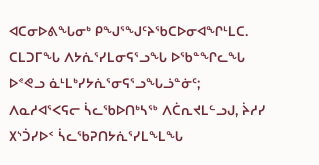ᐊᑕᓂᐅᕕᖓᓂᒃ ᑭᖑᕐᖑᑦᔨᖃᑕᐅᓂᐊᖏᒻᒪᑕ.
ᑕᒪᑐᒥᖓ ᐱᔭᕇᕐᓯᒪᓂᕋᕐᓗᖓ ᐅᖃᓐᖏᓚᖓ ᐅᕝᕙᓗ ᓈᒻᒪᒃᓯᔭᕇᕐᓂᕋᕐᓗᖓᓘᓐᓃᑦ; ᐱᓇᓱᐊᕐᐸᕋᓕ ᓵᓚᖃᐅᑎᒃᓴᖅ ᐱᑖᕆᔪᒪᓪᓗᒍ, ᔩᓱᓯ ᙭ᔅᑑᓯᐅᑉ ᓵᓚᖃᕈᑎᔭᕇᕐᓯᒪᖕᒪᖓ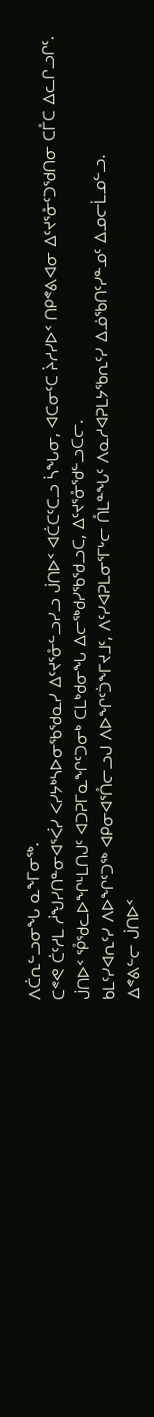ᐱᑖᕆᓪᓗᓂᖓ ᓇᖕᒥᓂᖅ.
ᑕᕝᕙ ᑖᑦᓱᒪ ᓲᖑᓯᑎᓐᓂᐊᕐᐹᓯ ᐸᓯᔭᒃᓴᐅᓂᖃᖁᓇᓯ ᐃᑦᔪᕐᓁᓪᓗᓯᓗ ᒎᑎᐅᑉ ᐊᑖᑕᑦᑕᓗ ᓵᖓᓂ, ᐊᑕᓂᑦᑕ ᔩᓱᓯᐅᑉ ᑎᑭᕝᕕᐊᓂ ᐃᑦᔪᕐᓁᑦᑐᖁᑎᓂ ᑕᒤᑕ ᐃᓚᒋᓗᒋᑦ.
ᒎᑎᐅᑉ ᕾᖁᓚᐅᖏᒻᒪᑎᒍᑦ ᐊᑐᕈᒥᓇᖏᑦᑐᓂᒃ ᑕᒪᒃᑯᓂᖓ ᐃᓕᖅᑯᓯᖃᖁᓗᑕ, ᐃᑦᔪᕐᓁᖁᓪᓗᑕᓕ.
ᑲᒪᑦᓯᐊᕆᑦᓯ ᐱᐅᖏᑦᑐᖅ ᐊᑭᓂᐊᕐᑍᓕᓗᒍ ᐱᐅᖏᑦᑑᖕᒥᔪᒧᑦ, ᐱᑦᓯᐊᕈᒪᓂᕐᒥᒡᓕ ᑍᒪᓐᖓᑦ ᐱᓇᓱᐊᕈᒪᔭᖃᕆᑦᓯ ᐃᓅᖃᑎᑦᓯᓐᓄᑦ ᐃᓄᓕᒫᓄᓪᓗ.
ᐃᕝᕕᓪᓕ ᒎᑎᐅᑉ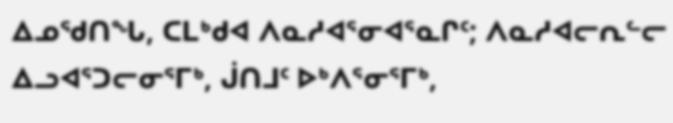ᐃᓄᖁᑎᖓ, ᑕᒪᒃᑯᐊ ᐱᓇᓱᐊᕐᓂᐊᕐᓇᒋᑦ; ᐱᓇᓱᐊᓕᕆᓪᓕ ᐃᓗᐊᕐᑐᓕᓂᕐᒥᒃ, ᒎᑎᒧᑦ ᐅᒃᐱᕐᓂᕐᒥᒃ,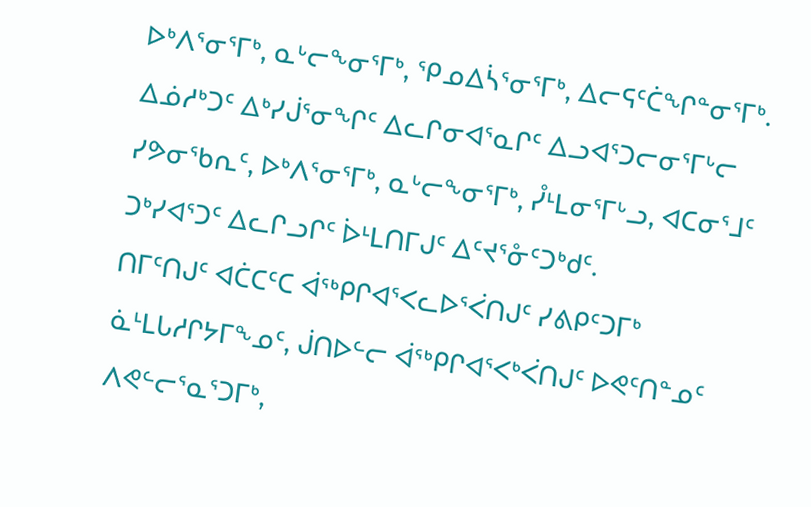ᐅᒃᐱᕐᓂᕐᒥᒃ, ᓇᒡᓕᖕᓂᕐᒥᒃ, ᕿᓄᐃᓵᕐᓂᕐᒥᒃ, ᐃᓕᕋᑦᑖᖏᓐᓂᕐᒥᒃ.
ᐃᓅᓱᒃᑐᑦ ᐃᒃᓯᒎᕐᓂᖏᑦ ᐃᓚᒋᓂᐊᕐᓇᒋᑦ ᐃᓗᐊᕐᑐᓕᓂᕐᒥᒡᓕ ᓯᕗᓂᖃᕆᑦ, ᐅᒃᐱᕐᓂᕐᒥᒃ, ᓇᒡᓕᖕᓂᕐᒥᒃ, ᓮᒻᒪᓂᕐᒥᒡᓗ, ᐊᑕᓂᕐᒧᑦ ᑐᒃᓯᐊᕐᑐᑦ ᐃᓚᒋᓗᒋᑦ ᐆᒻᒪᑎᒥᒍᑦ ᐃᑦᔪᕐᓁᑦᑐᒃᑯᑦ.
ᑎᒥᑦᑎᒍᑦ ᐊᑖᑕᑦᑕ ᐋᖅᑭᒋᐊᕐᐸᓚᐅᕐᐹᑎᒍᑦ ᓯᕕᑭᑦᑐᒥᒃ ᓈᒻᒪᒐᓱᒋᔭᒥᖕᓄᑦ, ᒎᑎᐅᓪᓕ ᐋᖅᑭᒋᐊᕐᐸᒃᐹᑎᒍᑦ ᐅᕙᑦᑎᓐᓄᑦ ᐱᕙᓪᓕᕐᓇᕐᑐᒥᒃ,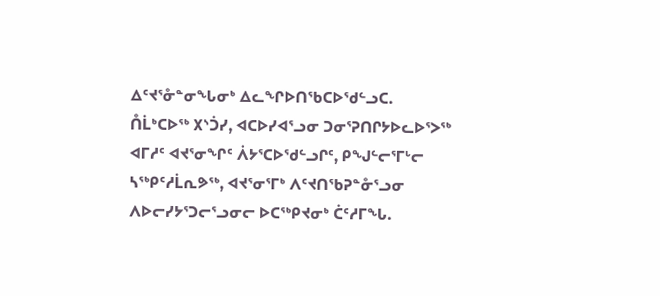ᐃᑦᔪᕐᓁᓐᓂᖓᓂᒃ ᐃᓚᖏᐅᑎᖃᑕᐅᖁᓪᓗᑕ.
ᑍᒫᒃᑕᐅᖅ ᙭ᔅᑑᓯ, ᐊᑕᐅᓯᐊᕐᓗᓂ ᑐᓂᕐᕈᑎᒋᔭᐅᓚᐅᕐᐳᖅ ᐊᒥᓱᑦ ᐊᔪᕐᓂᖏᑦ ᐲᔭᕐᑕᐅᖁᓪᓗᒋᑦ, ᑭᖑᓪᓕᕐᒥᒡᓕ ᓴᖅᑭᑦᓱᒫᕆᕗᖅ, ᐊᔪᕐᓂᕐᒥᒃ ᐱᑦᔪᑎᖃᕈᓐᓁᕐᓗᓂ ᐱᐅᓕᓯᔭᕐᑐᓕᕐᓗᓂᓕ ᐅᑕᖅᑭᔪᓂᒃ ᑖᑦᓱᒥᖓ.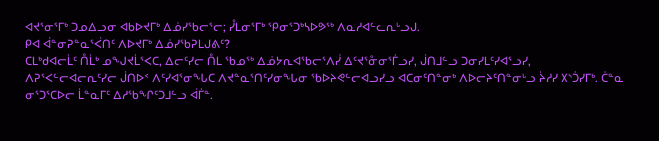ᐊᔪᕐᓂᕐᒥᒃ ᑐᓄᐃᓗᓂ ᐊᑲᐅᔪᒥᒃ ᐃᓅᓯᖃᓕᕐᓕ; ᓮᒪᓂᕐᒥᒃ ᕿᓂᕐᑐᒃᓴᐅᕗᖅ ᐱᓇᓱᐊᓪᓚᕆᒡᓗᒍ.
ᑭᐊ ᐋᓐᓂᕈᓐᓇᕐᐹᑎᑦ ᐱᐅᔪᒥᒃ ᐃᓅᓯᖃᕈᒪᒍᕕᑦ?
ᑕᒪᒃᑯᐊᓕᒫᑦ ᑍᒫᒃ ᓄᖑᔪᒫᕐᐸᑕ, ᐃᓕᑦᓯᓕ ᑍᒪ ᖃᓄᖅ ᐃᓅᔭᕆᐊᖃᓕᕐᐱᓰ ᐃᑦᔪᕐᓁᓂᕐᒦᓗᓯ, ᒎᑎᒧᓪᓗ ᑐᓂᓯᒪᑦᓯᐊᕐᓗᓯ,
ᐱᕈᕐᐸᓪᓕᐊᓕᕆᑦᓯᓕ ᒎᑎᐅᑉ ᐱᑦᓯᐊᕐᓂᖓᑕ ᐱᔪᓐᓇᕐᑎᑦᓯᓂᖓᓂ ᖃᐅᔨᕙᓪᓕᐊᓗᓯᓗ ᐊᑕᓂᑦᑎᓐᓂᒃ ᐱᐅᓕᔨᑦᑎᓐᓂᒡᓗ ᔩᓱᓯ ᙭ᔅᑑᓯᒥᒃ. ᑖᓐᓇ ᓂᕐᑐᕐᑕᐅᓕ ᒫᓐᓇᒥᑦ ᐃᓱᖃᖏᑦᑐᒧᓪᓗ ᐋᒦᓐ.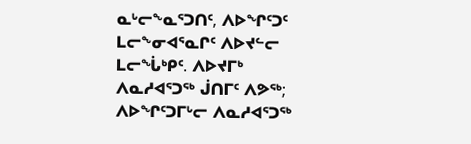ᓇᒡᓕᖕᓇᕐᑐᑎᑦ, ᐱᐅᖏᑦᑐᑦ ᒪᓕᖕᓂᐊᕐᓇᒋᑦ ᐱᐅᔪᓪᓕ ᒪᓕᖔᒃᑭᑦ. ᐱᐅᔪᒥᒃ ᐱᓇᓱᐊᕐᑐᖅ ᒎᑎᒥᑦ ᐱᕗᖅ; ᐱᐅᖏᑦᑐᒥᒡᓕ ᐱᓇᓱᐊᕐᑐᖅ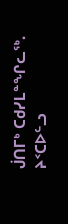ᒎᑎᒥᒃ ᑕᑯᓯᒪᓐᖏᓚᖅ.
ᔨᑉᑕᐅᓪᓗ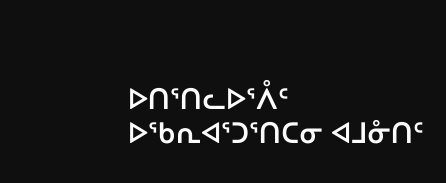ᐅᑎᕐᑎᓚᐅᕐᐰᑦ ᐅᖃᕆᐊᕐᑐᕐᑎᑕᓂ ᐊᒧᓁᑎᑦ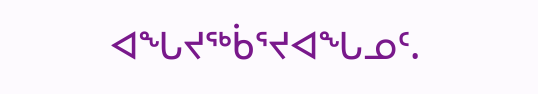ᐊᖓᔪᖅᑳᕐᔪᐊᖓᓄᑦ.